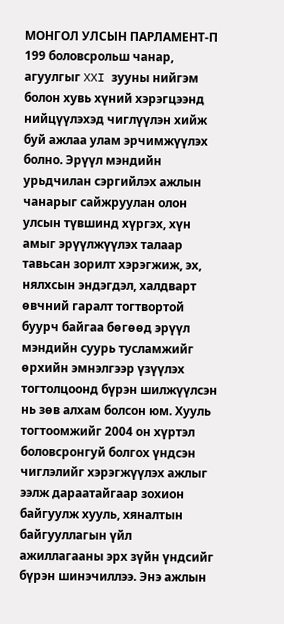МОНГОЛ УЛСЫН ПАРЛАМЕНТ-П 199 боловсрольш чанар, агуулгыг XXI зууны нийгэм болон хувь хүний хэрэгцээнд нийцүүлэхэд чиглүүлэн хийж буй ажлаа улам эрчимжүүлэх болно. Эрүүл мэндийн урьдчилан сэргийлэх ажлын чанарыг сайжруулан олон улсын түвшинд хүргэх, хүн амыг эрүүлжүүлэх талаар тавьсан зорилт хэрэгжиж, эх, нялхсын эндэгдэл, халдварт өвчний гаралт тогтвортой буурч байгаа бөгөөд эрүүл мэндийн суурь тусламжийг өрхийн эмнэлгээр үзүүлэх тогтолцоонд бүрэн шилжүүлсэн нь зөв алхам болсон юм. Хууль тогтоомжийг 2004 он хүртэл боловсронгуй болгох үндсэн чиглэлийг хэрэгжүүлэх ажлыг ээлж дараатайгаар зохион байгуулж хууль, хяналтын байгууллагын үйл ажиллагааны эрх зүйн үндсийг бүрэн шинэчиллээ. Энэ ажлын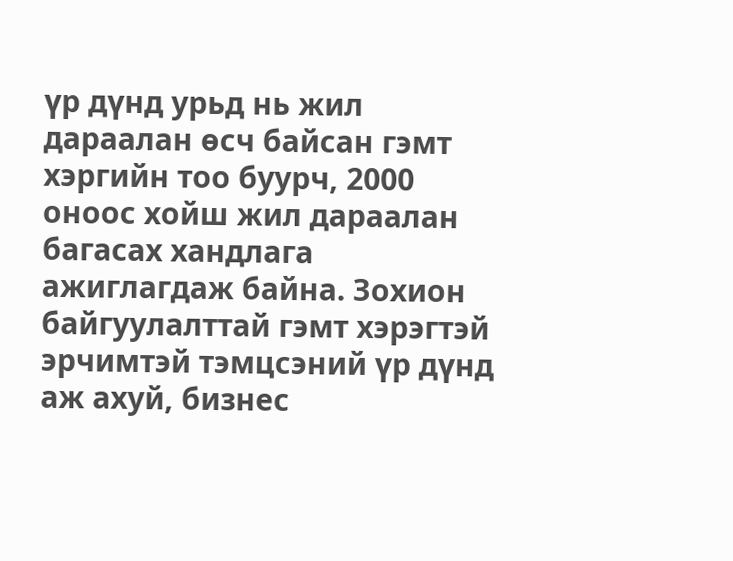үр дүнд урьд нь жил дараалан өсч байсан гэмт хэргийн тоо буурч, 2000 оноос хойш жил дараалан багасах хандлага ажиглагдаж байна. Зохион байгуулалттай гэмт хэрэгтэй эрчимтэй тэмцсэний үр дүнд аж ахуй, бизнес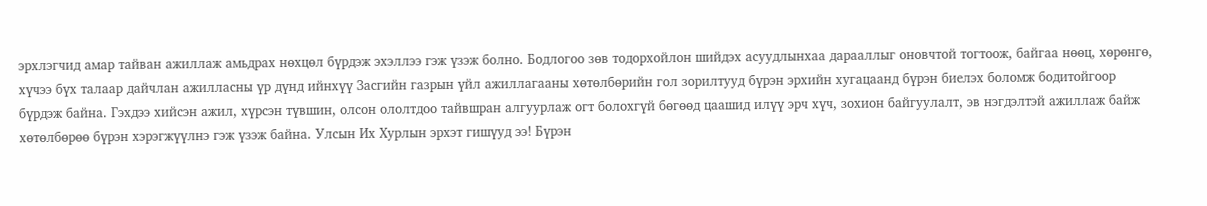эрхлэгчид амар тайван ажиллаж амьдрах нөхцөл бүрдэж эхэллээ гэж үзэж болно. Бодлогоо зөв тодорхойлон шийдэх асуудлынхаа дарааллыг оновчтой тогтоож, байгаа нөөц, хөрөнгө, хүчээ бүх талаар дайчлан ажилласны үр дүнд ийнхүү Засгийн газрын үйл ажиллагааны хөтөлбөрийн гол зорилтууд бүрэн эрхийн хугацаанд бүрэн биелэх боломж бодитойгоор бүрдэж байна. Гэхдээ хийсэн ажил, хүрсэн түвшин, олсон ололтдоо тайвшран алгуурлаж огт болохгүй бөгөөд цаашид илүү эрч хүч, зохион байгуулалт, эв нэгдэлтэй ажиллаж байж хөтөлбөрөө бүрэн хэрэгжүүлнэ гэж үзэж байна. Улсын Их Хурлын эрхэт гишүуд ээ! Бүрэн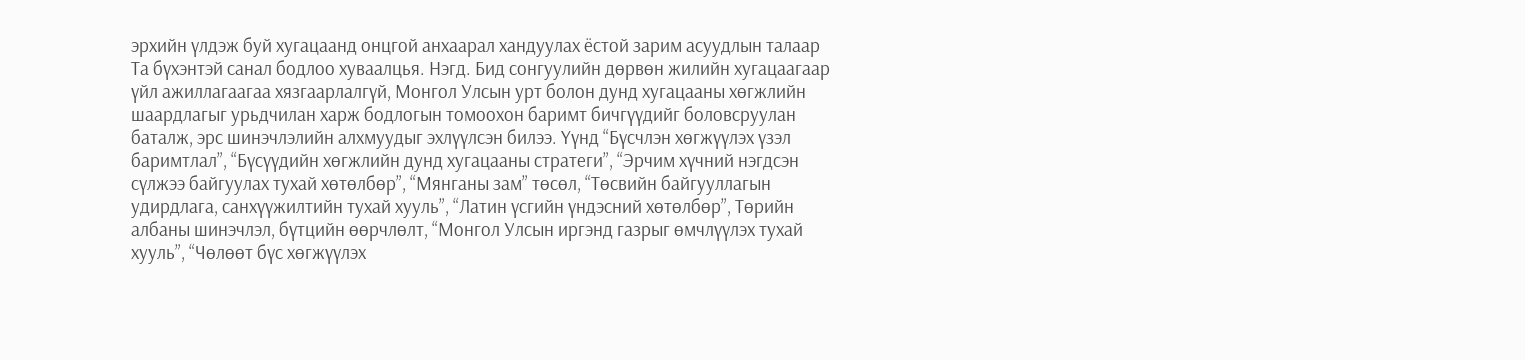эрхийн үлдэж буй хугацаанд онцгой анхаарал хандуулах ёстой зарим асуудлын талаар Та бүхэнтэй санал бодлоо хуваалцья. Нэгд. Бид сонгуулийн дөрвөн жилийн хугацаагаар үйл ажиллагаагаа хязгаарлалгүй, Монгол Улсын урт болон дунд хугацааны хөгжлийн шаардлагыг урьдчилан харж бодлогын томоохон баримт бичгүүдийг боловсруулан баталж, эрс шинэчлэлийн алхмуудыг эхлүүлсэн билээ. Үүнд “Бүсчлэн хөгжүүлэх үзэл баримтлал”, “Бүсүүдийн хөгжлийн дунд хугацааны стратеги”, “Эрчим хүчний нэгдсэн сүлжээ байгуулах тухай хөтөлбөр”, “Мянганы зам” төсөл, “Төсвийн байгууллагын удирдлага, санхүүжилтийн тухай хууль”, “Латин үсгийн үндэсний хөтөлбөр”, Төрийн албаны шинэчлэл, бүтцийн өөрчлөлт, “Монгол Улсын иргэнд газрыг өмчлүүлэх тухай хууль”, “Чөлөөт бүс хөгжүүлэх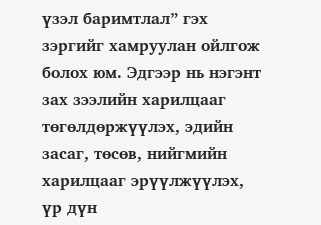үзэл баримтлал” гэх зэргийг хамруулан ойлгож болох юм. Эдгээр нь нэгэнт зах зээлийн харилцааг төгөлдөржүүлэх, эдийн засаг, төсөв, нийгмийн харилцааг эрүүлжүүлэх, үр дүн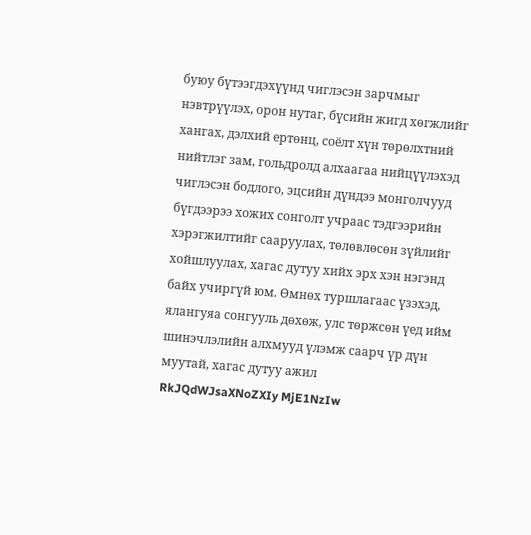буюу бүтээгдэхүүнд чиглэсэн зарчмыг нэвтрүүлэх, орон нутаг, бүсийн жигд хөгжлийг хангах, дэлхий ертөнц, соёлт хүн төрөлхтний нийтлэг зам, гольдролд алхаагаа нийцүүлэхэд чиглэсэн бодлого, эцсийн дүндээ монголчууд бүгдээрээ хожих сонголт учраас тэдгээрийн хэрэгжилтийг сааруулах, төлөвлөсөн зүйлийг хойшлуулах, хагас дутуу хийх эрх хэн нэгэнд байх учиргүй юм. Өмнөх туршлагаас үзэхэд, ялангуяа сонгууль дөхөж, улс төржсөн үед ийм шинэчлэлийн алхмууд үлэмж саарч үр дүн муутай, хагас дутуу ажил
RkJQdWJsaXNoZXIy MjE1NzIw